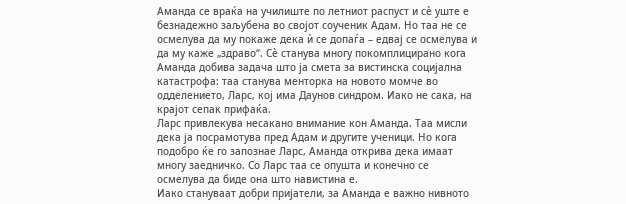Аманда се враќа на училиште по летниот распуст и сè уште е безнадежно заљубена во својот соученик Адам. Но таа не се осмелува да му покаже дека ѝ се допаѓа – едвај се осмелува и да му каже „здраво“. Сè станува многу покомплицирано кога Аманда добива задача што ја смета за вистинска социјална катастрофа: таа станува менторка на новото момче во одделението, Ларс, кој има Даунов синдром. Иако не сака, на крајот сепак прифаќа.
Ларс привлекува несакано внимание кон Аманда. Таа мисли дека ја посрамотува пред Адам и другите ученици. Но кога подобро ќе го запознае Ларс, Аманда открива дека имаат многу заедничко. Со Ларс таа се опушта и конечно се осмелува да биде она што навистина е.
Иако стануваат добри пријатели, за Аманда е важно нивното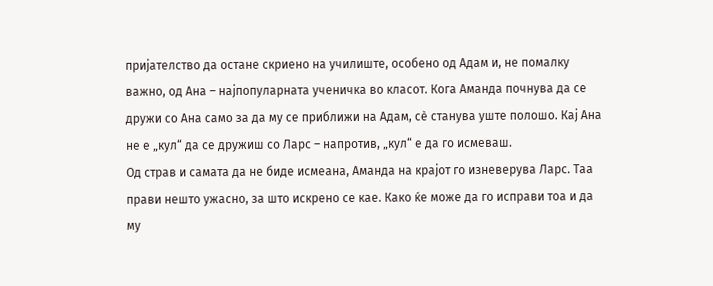пријателство да остане скриено на училиште, особено од Адам и, не помалку важно, од Ана – најпопуларната ученичка во класот. Кога Аманда почнува да се дружи со Ана само за да му се приближи на Адам, сè станува уште полошо. Кај Ана не е „кул“ да се дружиш со Ларс – напротив, „кул“ е да го исмеваш.
Од страв и самата да не биде исмеана, Аманда на крајот го изневерува Ларс. Таа прави нешто ужасно, за што искрено се кае. Како ќе може да го исправи тоа и да му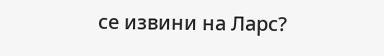се извини на Ларс?